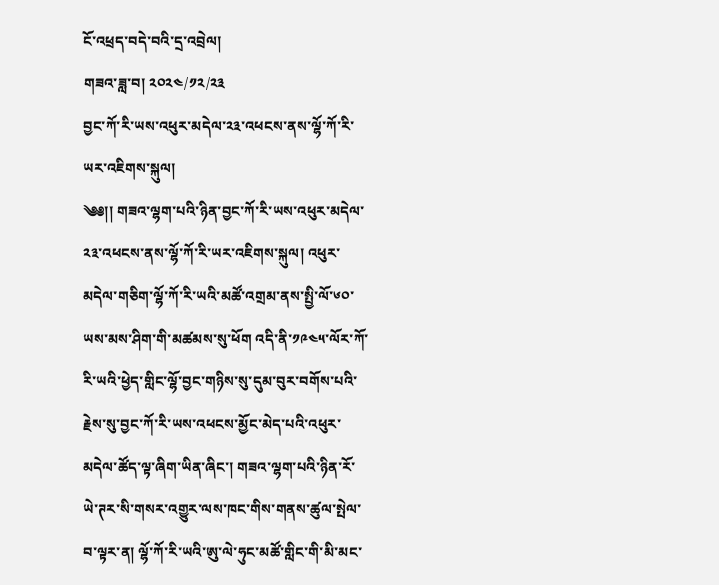ངོ་འཕྲད་བདེ་བའི་དྲ་འབྲེལ།
གཟའ་ཟླ་བ། ༢༠༢༤/༡༢/༢༣
བྱང་ཀོ་རི་ཡས་འཕུར་མདེལ་༢༣་འཕངས་ནས་ལྷོ་ཀོ་རི་ཡར་འཇིགས་སྐུལ།
༄༅།། གཟའ་ལྷག་པའི་ཉིན་བྱང་ཀོ་རི་ཡས་འཕུར་མདེལ་༢༣་འཕངས་ནས་ལྷོ་ཀོ་རི་ཡར་འཇིགས་སྐུལ། འཕུར་མདེལ་གཅིག་ལྷོ་ཀོ་རི་ཡའི་མཚོ་འགྲམ་ནས་སྤྱི་ལོ་༦༠་ཡས་མས་ཤིག་གི་མཚམས་སུ་ཕོག འདི་ནི་༡༩༤༥་ལོར་ཀོ་རི་ཡའི་ཕྱེད་གླིང་ལྷོ་བྱང་གཉིས་སུ་དུམ་བུར་བགོས་པའི་རྗེས་སུ་བྱང་ཀོ་རི་ཡས་འཕངས་མྱོང་མེད་པའི་འཕུར་མདེལ་ཚོད་ལྟ་ཞིག་ཡིན་ཞིང་། གཟའ་ལྷག་པའི་ཉིན་རོ་ཡེ་ཊར་སི་གསར་འགྱུར་ལས་ཁང་གིས་གནས་ཚུལ་སྤེལ་བ་ལྟར་ན། ལྷོ་ཀོ་རི་ཡའི་ཨུ་ལེ་ཧུང་མཚོ་གླིང་གི་མི་མང་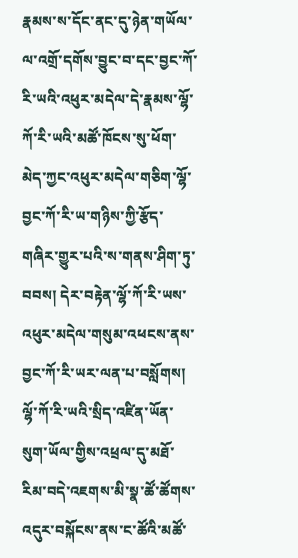རྣམས་ས་དོང་ནང་དུ་ཉེན་གཡོལ་ལ་འགྲོ་དགོས་བྱུང་བ་དང་བྱང་ཀོ་རི་ཡའི་འཕུར་མདེལ་དེ་རྣམས་ལྷོ་ཀོ་རི་ཡའི་མཚོ་ཁོངས་སུ་ཕོག་མེད་ཀྱང་འཕུར་མདེལ་གཅིག་ལྷོ་བྱང་ཀོ་རི་ཡ་གཉིས་ཀྱི་རྩོད་གཞིར་གྱུར་པའི་ས་གནས་ཤིག་ཏུ་བབས། དེར་བརྟེན་ལྷོ་ཀོ་རི་ཡས་འཕུར་མདེལ་གསུམ་འཕངས་ནས་བྱང་ཀོ་རི་ཡར་ལན་པ་བསློགས། ལྷོ་ཀོ་རི་ཡའི་སྲིད་འཛིན་ཡོན་སུག་ཡོལ་གྱིས་འཕྲལ་དུ་མཐོ་རིམ་བདེ་འཇགས་མི་སྣ་ཚོ་ཚོགས་འདུར་བསྐོངས་ནས་ང་ཚོའི་མཚོ་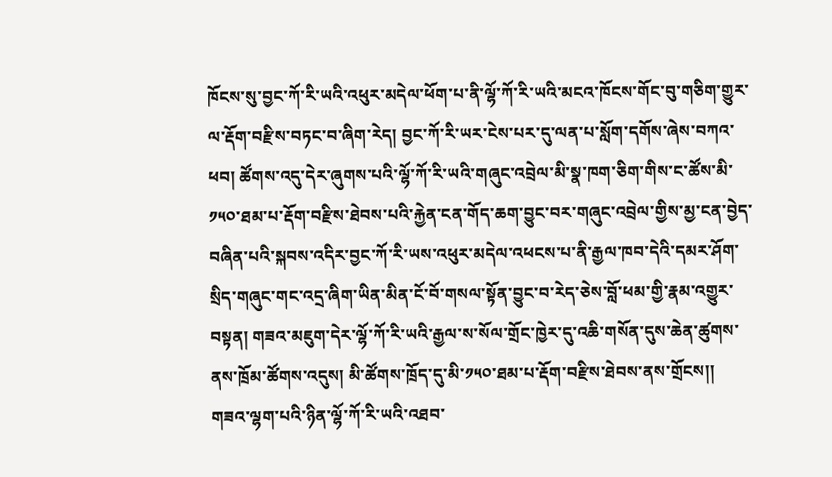ཁོངས་སུ་བྱང་ཀོ་རི་ཡའི་འཕུར་མདེལ་ཕོག་པ་ནི་ལྷོ་ཀོ་རི་ཡའི་མངའ་ཁོངས་གོང་བུ་གཅིག་གྱུར་ལ་རྡོག་བརྫིས་བཏང་བ་ཞིག་རེད། བྱང་ཀོ་རི་ཡར་ངེས་པར་དུ་ལན་པ་སློག་དགོས་ཞེས་བཀའ་ཕབ། ཚོགས་འདུ་དེར་ཞུགས་པའི་ལྷོ་ཀོ་རི་ཡའི་གཞུང་འབྲེལ་མི་སྣ་ཁག་ཅིག་གིས་ང་ཚོས་མི་༡༥༠་ཐམ་པ་རྡོག་བརྫིས་ཐེབས་པའི་རྐྱེན་ངན་གོད་ཆག་བྱུང་བར་གཞུང་འབྲེལ་གྱིས་མྱ་ངན་བྱེད་བཞིན་པའི་སྐབས་འདིར་བྱང་ཀོ་རི་ཡས་འཕུར་མདེལ་འཕངས་པ་ནི་རྒྱལ་ཁབ་དེའི་དམར་ཤོག་སྲིད་གཞུང་གང་འདྲ་ཞིག་ཡིན་མིན་ངོ་བོ་གསལ་སྟོན་བྱུང་བ་རེད་ཅེས་བློ་ཕམ་གྱི་རྣམ་འགྱུར་བསྟན། གཟའ་མཇུག་དེར་ལྷོ་ཀོ་རི་ཡའི་རྒྱལ་ས་སོལ་གྲོང་ཁྱེར་དུ་འཆི་གསོན་དུས་ཆེན་ཚུགས་ནས་ཁྲོམ་ཚོགས་འདུས། མི་ཚོགས་ཁྲོད་དུ་མི་༡༥༠་ཐམ་པ་རྡོག་བརྫིས་ཐེབས་ནས་གྲོངས།།
གཟའ་ལྷག་པའི་ཉིན་ལྷོ་ཀོ་རི་ཡའི་འཐབ་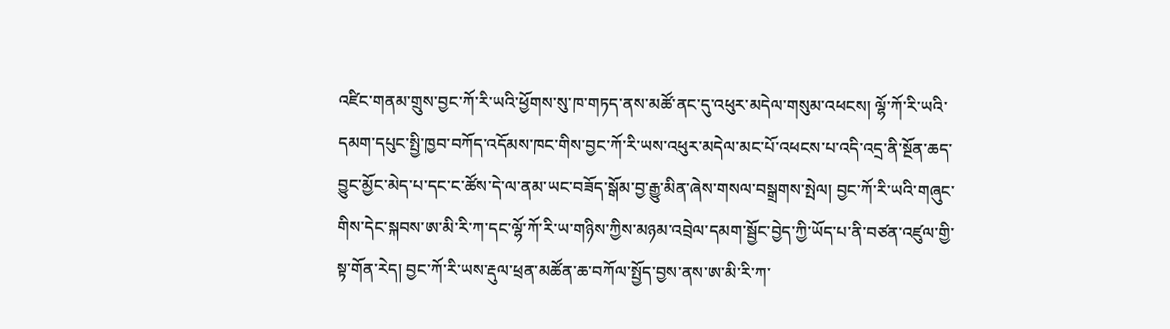འཛིང་གནམ་གྲུས་བྱང་ཀོ་རི་ཡའི་ཕྱོགས་སུ་ཁ་གཏད་ནས་མཚོ་ནང་དུ་འཕུར་མདེལ་གསུམ་འཕངས། ལྷོ་ཀོ་རི་ཡའི་དམག་དཔུང་སྤྱི་ཁྱབ་བཀོད་འདོམས་ཁང་གིས་བྱང་ཀོ་རི་ཡས་འཕུར་མདེལ་མང་པོ་འཕངས་པ་འདི་འདྲ་ནི་སྔོན་ཆད་བྱུང་མྱོང་མེད་པ་དང་ང་ཚོས་དེ་ལ་ནམ་ཡང་བཟོད་སྒོམ་བྱ་རྒྱུ་མིན་ཞེས་གསལ་བསྒྲགས་སྤེལ། བྱང་ཀོ་རི་ཡའི་གཞུང་གིས་དེང་སྐབས་ཨ་མི་རི་ཀ་དང་ལྷོ་ཀོ་རི་ཡ་གཉིས་ཀྱིས་མཉམ་འབྲེལ་དམག་སྦྱོང་བྱེད་ཀྱི་ཡོད་པ་ནི་བཙན་འཛུལ་གྱི་སྟ་གོན་རེད། བྱང་ཀོ་རི་ཡས་རྡུལ་ཕྲན་མཚོན་ཆ་བཀོལ་སྤྱོད་བྱས་ནས་ཨ་མི་རི་ཀ་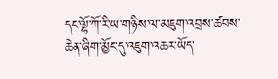དང་ལྷོ་ཀོ་རི་ཡ་གཉིས་ལ་མཇུག་འབྲས་ཚབས་ཆེན་ཞིག་མྱོང་དུ་འཇུག་འཆར་ཡོད་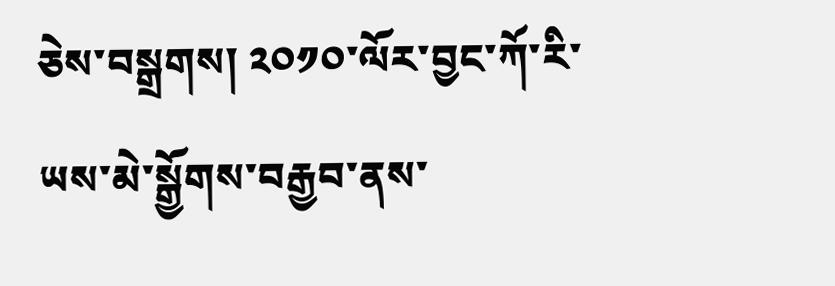ཅེས་བསྒྲགས། ༢༠༡༠་ལོར་བྱང་ཀོ་རི་ཡས་མེ་སྒྱོགས་བརྒྱབ་ནས་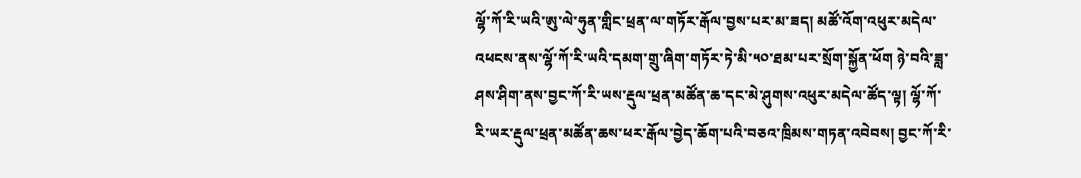ལྷོ་ཀོ་རི་ཡའི་ཨུ་ལེ་ཧུན་གླིང་ཕྲན་ལ་གཏོར་རྒོལ་བྱས་པར་མ་ཟད། མཚོ་འོག་འཕུར་མདེལ་འཕངས་ནས་ལྷོ་ཀོ་རི་ཡའི་དམག་གྲུ་ཞིག་གཏོར་ཏེ་མི་༥༠་ཐམ་པར་སྲོག་སྐྱོན་ཕོག ཉེ་བའི་ཟླ་ཤས་ཤིག་ནས་བྱང་ཀོ་རི་ཡས་རྡུལ་ཕྲན་མཚོན་ཆ་དང་མེ་ཤུགས་འཕུར་མདེལ་ཚོད་ལྟ། ལྷོ་ཀོ་རི་ཡར་རྡུལ་ཕྲན་མཚོན་ཆས་ཕར་རྒོལ་བྱེད་ཆོག་པའི་བཅའ་ཁྲིམས་གཏན་འབེབས། བྱང་ཀོ་རི་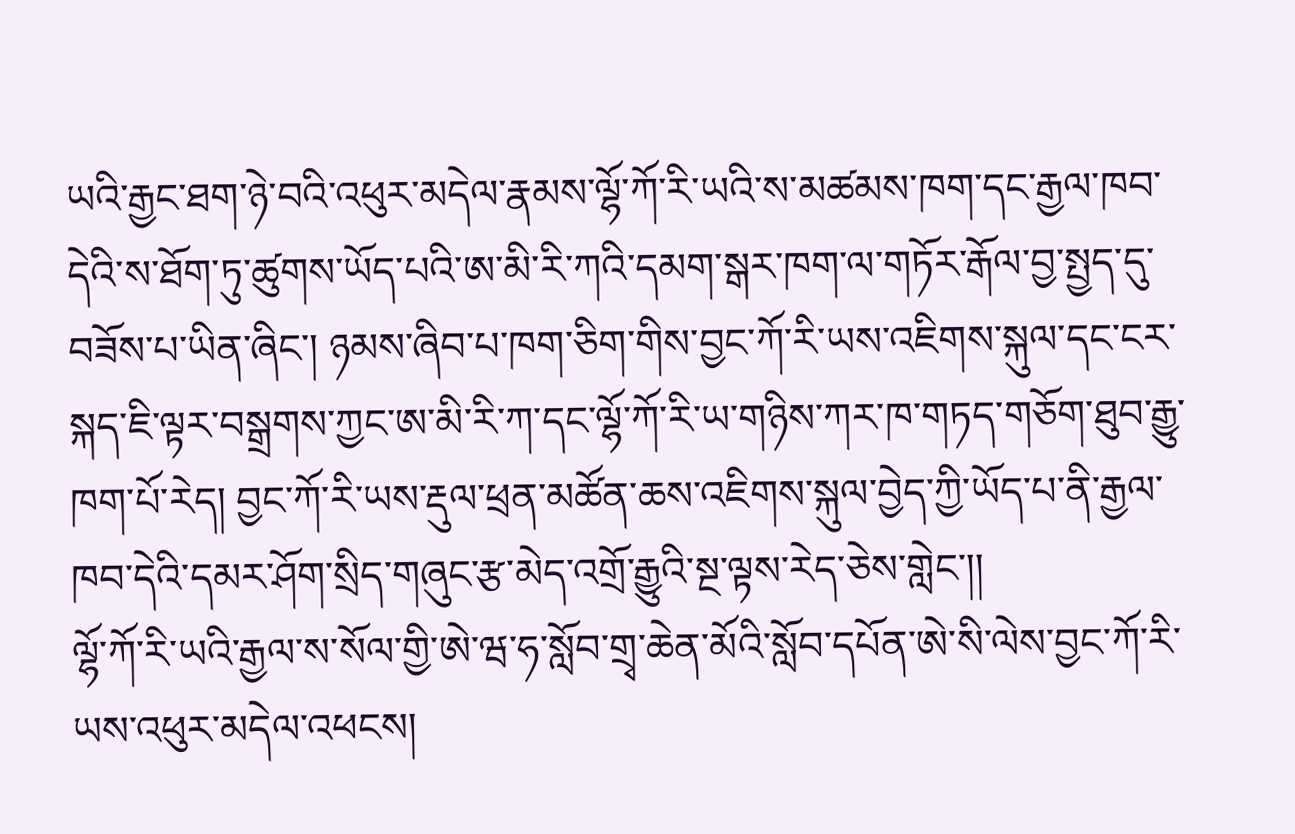ཡའི་རྒྱང་ཐག་ཉེ་བའི་འཕུར་མདེལ་རྣམས་ལྷོ་ཀོ་རི་ཡའི་ས་མཚམས་ཁག་དང་རྒྱལ་ཁབ་དེའི་ས་ཐོག་ཏུ་ཚུགས་ཡོད་པའི་ཨ་མི་རི་ཀའི་དམག་སྒར་ཁག་ལ་གཏོར་རྒོལ་བྱ་སྤྱད་དུ་བཟོས་པ་ཡིན་ཞིང་། ཉམས་ཞིབ་པ་ཁག་ཅིག་གིས་བྱང་ཀོ་རི་ཡས་འཇིགས་སྐུལ་དང་ངར་སྐད་ཇི་ལྟར་བསྒྲགས་ཀྱང་ཨ་མི་རི་ཀ་དང་ལྷོ་ཀོ་རི་ཡ་གཉིས་ཀར་ཁ་གཏད་གཅོག་ཐུབ་རྒྱུ་ཁག་པོ་རེད། བྱང་ཀོ་རི་ཡས་རྡུལ་ཕྲན་མཚོན་ཆས་འཇིགས་སྐུལ་བྱེད་ཀྱི་ཡོད་པ་ནི་རྒྱལ་ཁབ་དེའི་དམར་ཤོག་སྲིད་གཞུང་རྩ་མེད་འགྲོ་རྒྱུའི་སྔ་ལྟས་རེད་ཅེས་གླེང་།།
ལྷོ་ཀོ་རི་ཡའི་རྒྱལ་ས་སོལ་གྱི་ཨེ་ཝ་ཧ་སློབ་གྲྭ་ཆེན་མོའི་སློབ་དཔོན་ཨེ་སི་ལེས་བྱང་ཀོ་རི་ཡས་འཕུར་མདེལ་འཕངས།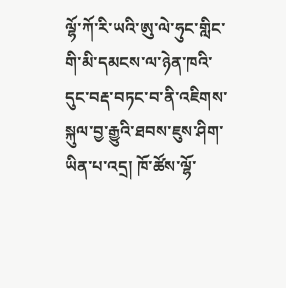ལྷོ་ཀོ་རི་ཡའི་ཨུ་ལེ་ཧུང་གླིང་གི་མི་དམངས་ལ་ཉེན་ཁའི་དུང་བརྡ་བཏང་བ་ནི་འཇིགས་སྐུལ་བྱ་རྒྱུའི་ཐབས་ཇུས་ཤིག་ཡིན་པ་འདྲ། ཁོ་ཚོས་ལྷོ་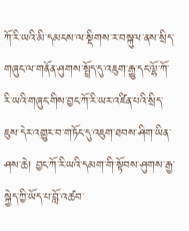ཀོ་རི་ཡའི་མི་དམངས་ལ་སྡིགས་ར་བསྐུལ་ནས་སྲིད་གཞུང་ལ་གནོན་ཤུགས་སྤྲོད་དུ་འཇུག་རྒྱུ་དང་ལྷོ་ཀོ་རི་ཡའི་གཞུང་གིས་བྱང་ཀོ་རི་ཡར་འཛིན་པའི་སྲིད་ཇུས་དེར་འགྱུར་བ་གཏོང་དུ་འཇུག་ཐབས་ཤིག་ཡིན་ཤས་ཆེ། བྱང་ཀོ་རི་ཡའི་དམག་གི་སྟོབས་ཤུགས་རྒྱ་སྐྱེད་ཀྱི་ཡོད་པ་བློ་འཚབ་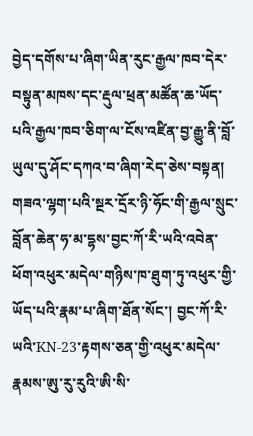བྱེད་དགོས་པ་ཞིག་ཡིན་རུང་རྒྱལ་ཁབ་དེར་བསྟུན་མཁས་དང་རྡུལ་ཕྲན་མཚོན་ཆ་ཡོད་པའི་རྒྱལ་ཁབ་ཅིག་ལ་ངོས་འཛིན་བྱ་རྒྱུ་ནི་བློ་ཡུལ་དུ་ཤོང་དཀའ་བ་ཞིག་རེད་ཅེས་བསྟན། གཟའ་ལྷག་པའི་སྔར་དྲོར་ཉི་ཧོང་གི་རྒྱལ་སྲུང་བློན་ཆེན་ཧ་མ་དྷས་བྱང་ཀོ་རི་ཡའི་འབེན་ཕོག་འཕུར་མདེལ་གཉིས་ཁ་ཐུག་ཏུ་འཕུར་གྱི་ཡོད་པའི་རྣམ་པ་ཞིག་ཐོན་སོང་། བྱང་ཀོ་རི་ཡའི་KN-23་རྟགས་ཅན་གྱི་འཕུར་མདེལ་རྣམས་ཨུ་རུ་རུའི་ཨི་སི་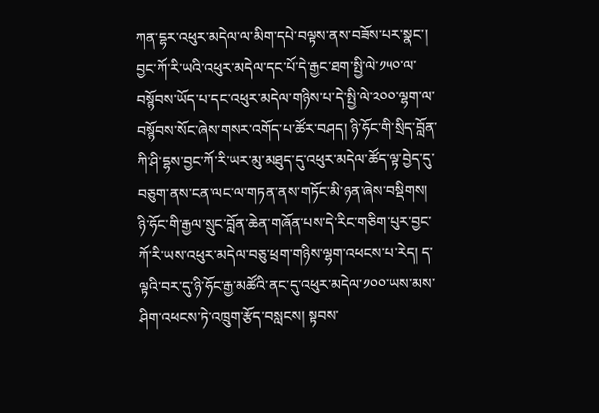ཀན་དྷར་འཕུར་མདེལ་ལ་མིག་དཔེ་བལྟས་ནས་བཟོས་པར་སྣང་། བྱང་ཀོ་རི་ཡའི་འཕུར་མདེལ་དང་པོ་དེ་རྒྱང་ཐག་སྤྱི་ལེ་༡༥༠་ལ་བསྙོབས་ཡོད་པ་དང་འཕུར་མདེལ་གཉིས་པ་དེ་སྤྱི་ལེ་༢༠༠་ལྷག་ལ་བསྙོབས་སོང་ཞེས་གསར་འགོད་པ་ཚོར་བཤད། ཉི་ཧོང་གི་སྲིད་བློན་ཀི་ཤི་དྷས་བྱང་ཀོ་རི་ཡར་མུ་མཐུད་དུ་འཕུར་མདེལ་ཚོད་ལྟ་བྱེད་དུ་བཅུག་ནས་ངན་ལང་ལ་གཏན་ནས་གཏོང་མི་ཉན་ཞེས་བསྡིགས། ཉི་ཧོང་གི་རྒྱལ་སྲུང་བློན་ཆེན་གཞོན་པས་དེ་རིང་གཅིག་པུར་བྱང་ཀོ་རི་ཡས་འཕུར་མདེལ་བཅུ་ཕྲག་གཉིས་ལྷག་འཕངས་པ་རེད། ད་ལྟའི་བར་དུ་ཉི་ཧོང་རྒྱ་མཚོའི་ནང་དུ་འཕུར་མདེལ་༡༠༠་ཡས་མས་ཤིག་འཕངས་ཏེ་འཁྲུག་རྩོད་བསླངས། སྟབས་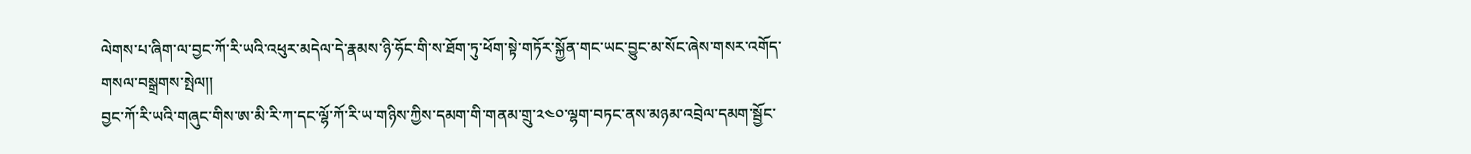ལེགས་པ་ཞིག་ལ་བྱང་ཀོ་རི་ཡའི་འཕུར་མདེལ་དེ་རྣམས་ཉི་ཧོང་གི་ས་ཐོག་ཏུ་ཕོག་སྟེ་གཏོར་སྐྱོན་གང་ཡང་བྱུང་མ་སོང་ཞེས་གསར་འགོད་གསལ་བསྒྲགས་སྤེལ།།
བྱང་ཀོ་རི་ཡའི་གཞུང་གིས་ཨ་མི་རི་ཀ་དང་ལྷོ་ཀོ་རི་ཡ་གཉིས་ཀྱིས་དམག་གི་གནམ་གྲུ་༢༤༠་ལྷག་བཏང་ནས་མཉམ་འབྲེལ་དམག་སྦྱོང་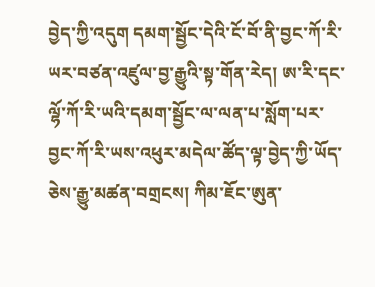བྱེད་ཀྱི་འདུག དམག་སྦྱོང་དེའི་ངོ་བོ་ནི་བྱང་ཀོ་རི་ཡར་བཙན་འཛུལ་བྱ་རྒྱུའི་སྟ་གོན་རེད། ཨ་རི་དང་ལྷོ་ཀོ་རི་ཡའི་དམག་སྦྱོང་ལ་ལན་པ་སློག་པར་བྱང་ཀོ་རི་ཡས་འཕུར་མདེལ་ཚོད་ལྟ་བྱེད་ཀྱི་ཡོད་ཅེས་རྒྱུ་མཚན་བགྲངས། ཀིམ་ཇོང་ཨུན་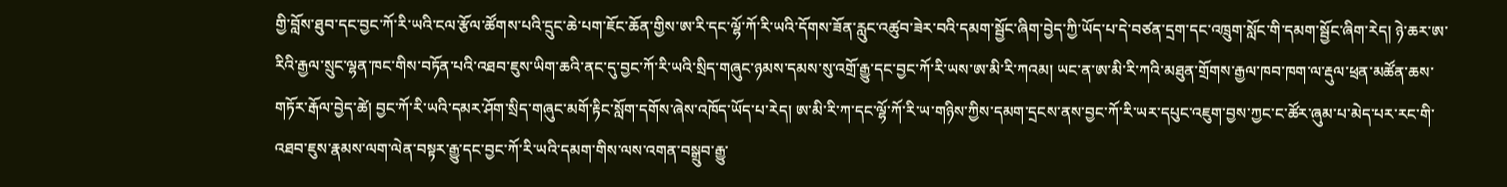གྱི་བློས་ཐུབ་དང་བྱང་ཀོ་རི་ཡའི་ངལ་རྩོལ་ཚོགས་པའི་དྲུང་ཆེ་པག་ཇོང་ཆོན་གྱིས་ཨ་རི་དང་ལྷོ་ཀོ་རི་ཡའི་དོགས་ཟོན་རླུང་འཚུབ་ཟེར་བའི་དམག་སྦྱོང་ཞིག་བྱེད་ཀྱི་ཡོད་པ་དེ་བཙན་དྲག་དང་འཁྲུག་སློང་གི་དམག་སྦྱོང་ཞིག་རེད། ཉེ་ཆར་ཨ་རིའི་རྒྱལ་སྲུང་ལྷན་ཁང་གིས་བཏོན་པའི་འཐབ་ཇུས་ཡིག་ཆའི་ནང་དུ་བྱང་ཀོ་རི་ཡའི་སྲིད་གཞུང་ཉམས་དམས་སུ་འགྲོ་རྒྱུ་དང་བྱང་ཀོ་རི་ཡས་ཨ་མི་རི་ཀའམ། ཡང་ན་ཨ་མི་རི་ཀའི་མཐུན་གྲོགས་རྒྱལ་ཁབ་ཁག་ལ་རྡུལ་ཕྲན་མཚོན་ཆས་གཏོར་རྒོལ་བྱེད་ཚེ། བྱང་ཀོ་རི་ཡའི་དམར་ཤོག་སྲིད་གཞུང་མགོ་རྟིང་སློག་དགོས་ཞེས་འཁོད་ཡོད་པ་རེད། ཨ་མི་རི་ཀ་དང་ལྷོ་ཀོ་རི་ཡ་གཉིས་ཀྱིས་དམག་དྲངས་ནས་བྱང་ཀོ་རི་ཡར་དཔུང་འཇུག་བྱས་ཀྱང་ང་ཚོར་ཞུམ་པ་མེད་པར་རང་གི་འཐབ་ཇུས་རྣམས་ལག་ལེན་བསྟར་རྒྱུ་དང་བྱང་ཀོ་རི་ཡའི་དམག་གིས་ལས་འགན་བསྒྲུབ་རྒྱུ་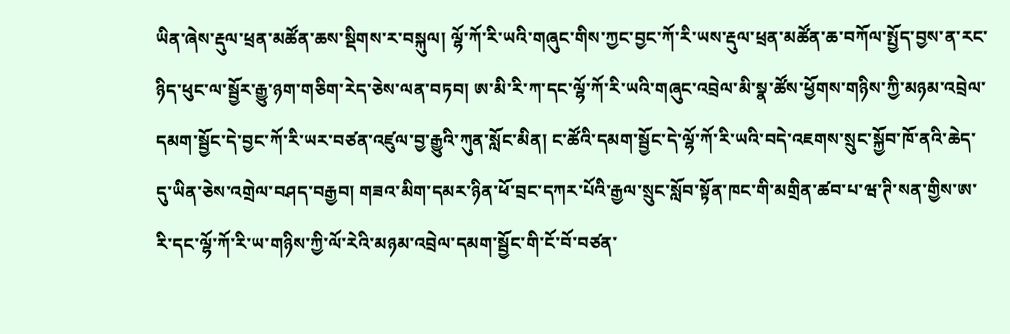ཡིན་ཞེས་རྡུལ་ཕྲན་མཚོན་ཆས་སྡིགས་ར་བསྐུལ། ལྷོ་ཀོ་རི་ཡའི་གཞུང་གིས་ཀྱང་བྱང་ཀོ་རི་ཡས་རྡུལ་ཕྲན་མཚོན་ཆ་བཀོལ་སྤྱོད་བྱས་ན་རང་ཉིད་ཕུང་ལ་སྦྱོར་རྒྱུ་ཉག་གཅིག་རེད་ཅེས་ལན་བཏབ། ཨ་མི་རི་ཀ་དང་ལྷོ་ཀོ་རི་ཡའི་གཞུང་འབྲེལ་མི་སྣ་ཚོས་ཕྱོགས་གཉིས་ཀྱི་མཉམ་འབྲེལ་དམག་སྦྱོང་དེ་བྱང་ཀོ་རི་ཡར་བཙན་འཛུལ་བྱ་རྒྱུའི་ཀུན་སློང་མིན། ང་ཚོའི་དམག་སྦྱོང་དེ་ལྷོ་ཀོ་རི་ཡའི་བདེ་འཇགས་སྲུང་སྐྱོབ་ཁོ་ནའི་ཆེད་དུ་ཡིན་ཅེས་འགྲེལ་བཤད་བརྒྱབ། གཟའ་མིག་དམར་ཉིན་ཕོ་བྲང་དཀར་པོའི་རྒྱལ་སྲུང་སློབ་སྟོན་ཁང་གི་མགྲིན་ཚབ་པ་ཝ་ཊི་སན་གྱིས་ཨ་རི་དང་ལྷོ་ཀོ་རི་ཡ་གཉིས་ཀྱི་ལོ་རེའི་མཉམ་འབྲེལ་དམག་སྦྱོང་གི་ངོ་བོ་བཙན་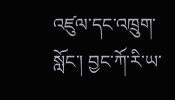འཛུལ་དང་འཁྲུག་སློང་། བྱང་ཀོ་རི་ཡ་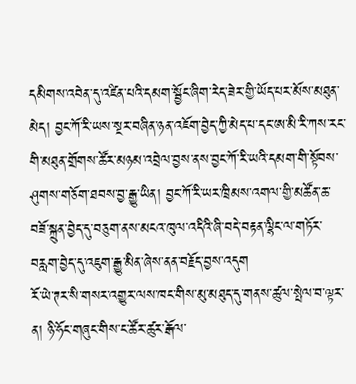དམིགས་འབེན་དུ་འཛིན་པའི་དམག་སྦྱོང་ཞིག་རེད་ཟེར་གྱི་ཡོད་པར་མོས་མཐུན་མེད། བྱང་ཀོ་རི་ཡས་སྔར་བཞིན་ཉན་འཇོག་བྱེད་ཀྱི་མེད་པ་དང་ཨ་མི་རི་ཀས་རང་གི་མཐུན་གྲོགས་ཚོར་མཉམ་འབྲེལ་བྱས་ནས་བྱང་ཀོ་རི་ཡའི་དམག་གི་སྟོབས་ཤུགས་གཅོག་ཐབས་བྱ་རྒྱུ་ཡིན། བྱང་ཀོ་རི་ཡར་ཁྲིམས་འགལ་གྱི་མཚོན་ཆ་བཟོ་སྐྲུན་བྱེད་དུ་བཅུག་ནས་མངའ་ཁུལ་འདིའི་ཞི་བདེ་བརྟན་ལྷིང་ལ་གཏོར་བརླག་བྱེད་དུ་འཇུག་རྒྱུ་མིན་ཞེས་ནན་བརྗོད་བྱས་འདུག
རོ་ཡེ་ཊར་སི་གསར་འགྱུར་ལས་ཁང་གིས་མུ་མཐུད་དུ་གནས་ཚུལ་སྤེལ་བ་ལྟར་ན། ཉི་ཧོང་གཞུང་གིས་ང་ཚོར་ཚུར་རྒོལ་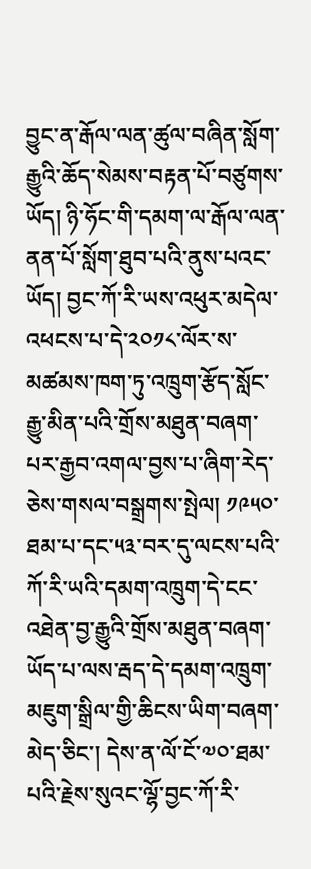བྱུང་ན་རྒོལ་ལན་ཚུལ་བཞིན་སློག་རྒྱུའི་ཆོད་སེམས་བརྟན་པོ་བཙུགས་ཡོད། ཉི་ཧོང་གི་དམག་ལ་རྒོལ་ལན་ནན་པོ་སློག་ཐུབ་པའི་ནུས་པའང་ཡོད། བྱང་ཀོ་རི་ཡས་འཕུར་མདེལ་འཕངས་པ་དེ་༢༠༡༨་ལོར་ས་མཚམས་ཁག་ཏུ་འཁྲུག་རྩོད་སློང་རྒྱུ་མིན་པའི་གྲོས་མཐུན་བཞག་པར་རྒྱབ་འགལ་བྱས་པ་ཞིག་རེད་ཅེས་གསལ་བསྒྲགས་སྤེལ། ༡༩༥༠་ཐམ་པ་དང་༥༣་བར་དུ་ལངས་པའི་ཀོ་རི་ཡའི་དམག་འཁྲུག་དེ་ངང་འཐེན་བྱ་རྒྱུའི་གྲོས་མཐུན་བཞག་ཡོད་པ་ལས་རྦད་དེ་དམག་འཁྲུག་མཇུག་སྒྲིལ་གྱི་ཆིངས་ཡིག་བཞག་མེད་ཅིང་། དེས་ན་ལོ་ངོ་༧༠་ཐམ་པའི་རྗེས་སུའང་ལྷོ་བྱང་ཀོ་རི་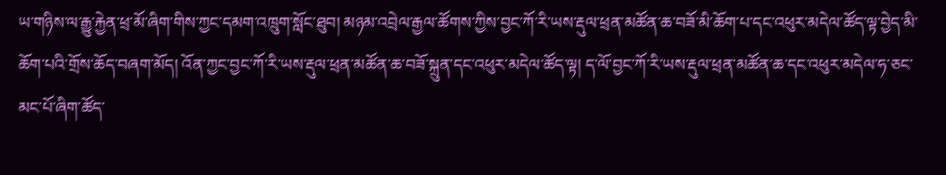ཡ་གཉིས་ལ་རྒྱུ་རྐྱེན་ཕྲ་མོ་ཞིག་གིས་ཀྱང་དམག་འཁྲུག་སློང་ཐུབ། མཉམ་འབྲེལ་རྒྱལ་ཚོགས་ཀྱིས་བྱང་ཀོ་རི་ཡས་རྡུལ་ཕྲན་མཚོན་ཆ་བཟོ་མི་ཆོག་པ་དང་འཕུར་མདེལ་ཚོད་ལྟ་བྱེད་མི་ཆོག་པའི་གྲོས་ཆོད་བཞག་མོད། འོན་ཀྱང་བྱང་ཀོ་རི་ཡས་རྡུལ་ཕྲན་མཚོན་ཆ་བཟོ་སྐྲུན་དང་འཕུར་མདེལ་ཚོད་ལྟ། ད་ལོ་བྱང་ཀོ་རི་ཡས་རྡུལ་ཕྲན་མཚོན་ཆ་དང་འཕུར་མདེལ་ཧ་ཅང་མང་པོ་ཞིག་ཚོད་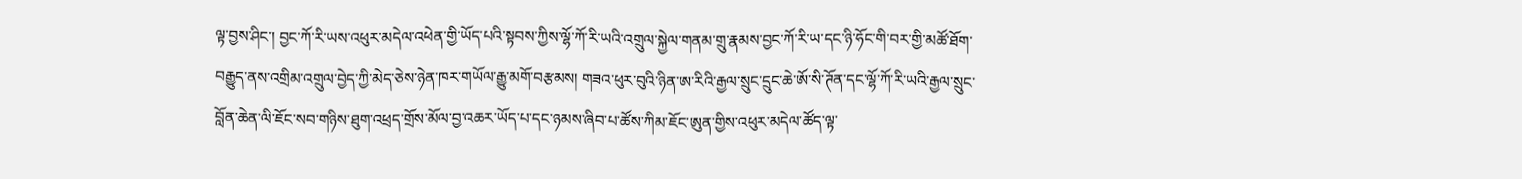ལྟ་བྱས་ཤིང་། བྱང་ཀོ་རི་ཡས་འཕུར་མདེལ་འཕེན་གྱི་ཡོད་པའི་སྟབས་ཀྱིས་ལྷོ་ཀོ་རི་ཡའི་འགྲུལ་སྐྱེལ་གནམ་གྲུ་རྣམས་བྱང་ཀོ་རི་ཡ་དང་ཉི་ཧོང་གི་བར་གྱི་མཚོ་ཐོག་བརྒྱུད་ནས་འགྲིམ་འགྲུལ་བྱེད་ཀྱི་མེད་ཅེས་ཉེན་ཁར་གཡོལ་རྒྱུ་མགོ་བརྩམས། གཟའ་ཕུར་བུའི་ཉིན་ཨ་རིའི་རྒྱལ་སྲུང་དྲུང་ཆེ་ཨོ་སི་ཊོན་དང་ལྷོ་ཀོ་རི་ཡའི་རྒྱལ་སྲུང་བློན་ཆེན་ལི་ཇོང་སབ་གཉིས་ཐུག་འཕྲད་གྲོས་མོལ་བྱ་འཆར་ཡོད་པ་དང་ཉམས་ཞིབ་པ་ཚོས་ཀིམ་ཇོང་ཨུན་གྱིས་འཕུར་མདེལ་ཚོད་ལྟ་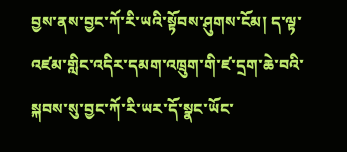བྱས་ནས་བྱང་ཀོ་རི་ཡའི་སྟོབས་ཤུགས་ངོམ། ད་ལྟ་འཛམ་གླིང་འདིར་དམག་འཁྲུག་གི་ཛ་དྲག་ཆེ་བའི་སྐབས་སུ་བྱང་ཀོ་རི་ཡར་དོ་སྣང་ཡོང་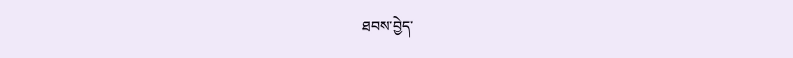ཐབས་བྱེད་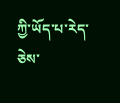ཀྱི་ཡོད་པ་རེད་ཅེས་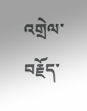འགྲེལ་བརྗོད་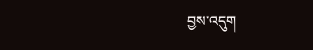བྱས་འདུག